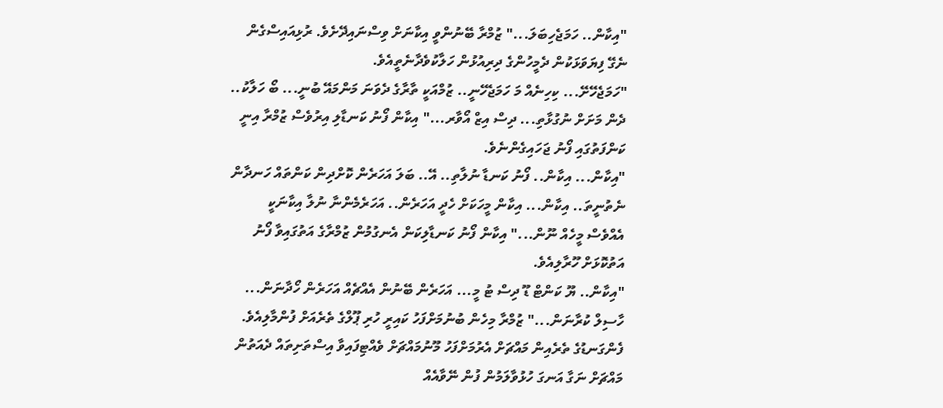"އިކާން.. ހަމަޖެހިބަލަ..." ޒުމްރާ ބޭނުންވީ އިކާނަށް ވިސްނައިދޭށެވެ. ރުޅިއައިސްގެން ނެގޭ ފިޔަވަޅަކުން ދެމީހުންގެ ދިރިއުޅުން ހަލާކުވެދާނެތީއެވެ.
"ހަމަޖެހޭށޭ... ކިހިނެއް މަ ހަމަޖެހޭނީ.. ޒުމްއަކީ ތާރާގެ ދެވަނަ މަންމައޭ ބުނީ... ބޯ ހަލާކު.. ދެން މަށަށް ނުގުޅާތި... ދިސް އިޒް އޯވާރ..." އިކާން ފޯނު ކަނޑާލި އިރުވެސް ޒުމްރާ އިނީ ކަންފަތުގައި ފޯނު ޖަހައިގެންނެވެ.
"އިކާން... އިކާން.. ފޯނު ކަނޑާ ނުލާތި.. އޭ.. ބަލަ އަހަރެން ކޮށްދިން ކަންތައް ހަނދާން ނެތުނީތަ.. އިކާން... އިކާން މީހަކަށް ހެދީ އަހަރެން.. އަހަރެމެންނާ ނުލާ އިކާނަކީ އެއްވެސް މީހެއް ނޫން..." އިކާން ފޯނު ކަނޑާލިކަން އެނގުމުން ޒުމްރާގެ އަތުގައިވާ ފޯނު އަތުކޮޅަށް ހޫރާލިއެވެ.
"އިކާން.. ޔޫ ކަންޓް ޑޫ ދިސް ޓު މީ... އަހަރެން ބޭނުން އެއްޗެއް އަހަރެން ހޯދާނަން... ހާސިލް ކުރާނަން..." ޒުމްރާ މިހެން ބުނުމަށްފަހު ކައިރީ ހުރި ޕޫލްގެ ތެރެއަށް ފުންމާލިއެވެ.
ފެންގަނޑުގެ ތެރެއިން މައްޗަށް އެރުމަށްފަހު މޫނުމައްޗަށް ވެއްޓިފައިވާ އިސްތަށިތައް ދެއަތުން މައްޗަށް ނަގާ އަނގަ ހުޅުވާލަމުން ފުން ނޭވާއެއް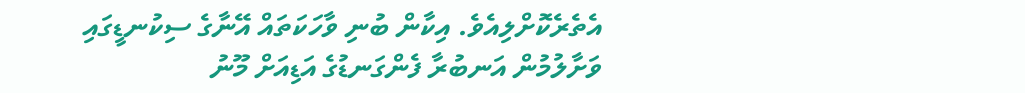އެތެރެކޮށްލިއެވެ. އިކާން ބުނި ވާހަކަތައް އޭނާގެ ސިކުނޑީގައި ވަށާލުމުން އަނބުރާ ފެންގަނޑުގެ އަޑިއަށް މޫނު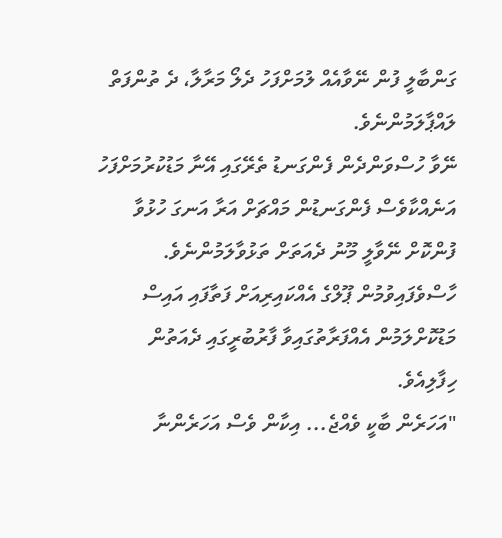ގަންބާލީ ފުން ނޭވާއެއް ލުމަށްފަހު ދެލޯ މަރާލާ، ދެ ތުންފަތް ލައްޕާލަމުންނެވެ.
ނޭވާ ހުސްވަންދެން ފެންގަނޑު ތެރޭގައި އޭނާ މަޑުކުރުމަށްފަހު އަނެއްކާވެސް ފެންގަނޑުން މައްޗަށް އަރާ އަނގަ ހުޅުވާ ފުންކޮށް ނޭވާލީ މޫނު ދެއަތަށް ތަޅުވާލަމުންނެވެ. ހާސްވެފައިވުމުން ޕޫލްގެ އެއްކައިރިއަށް ފަތާފައި އައިސް މަޑުކޮށްލަމުން އެއްފަރާތުގައިވާ ފާރުބުރީގައި ދެއަތުން ހިފާލިއެވެ.
"އަހަރެން ބާކީ ވެއްޖެ... އިކާން ވެސް އަހަރެންނާ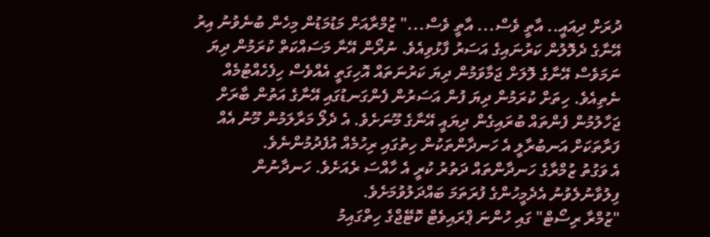ދުރަށް ދިއައީ.. އާތީ ވެސް... އާތީ ވެސް..." ޒުމްރާއަށް މަޑުމަޑުން މިހެން ބުނެވުނު އިރު އޭނާގެ ދެލޮލުން ކަރުނައިގެ އަސަރު ފާޅުވިއެވެ. ނުރޯން އޭނާ މަސައްކަތް ކުރަމުން ދިޔަ ނަމަވެސް އޭނާގެ ލޮލަށް ޖަމާވަމުން ދިޔަ ކަރުނަތައް އޮހިގަތީ އެއްވެސް ހިފެހެއްޓުމެއް ނެތިއެވެ. ހިތަށް ކުރަމުން ދިޔަ ފުން އަސަރުން ފެންގަނޑުގައި އޭނާގެ އަތުން ބާރަށް ޖަހާލުމުން ފެންތައް ބުރައިގެން ދިޔައީ އޭނާގެ މޫނަށެވެ. އެ ދެލޯ މަރާލަމުން މޫނު އެއް ފަރާތަކަށް އަނބުރާލީ އެ ހަނދާންތަކުން ހިތުގައި ރިހުމެއް އުފެދުމުންނެވެ.
އެ ވަގުތު ޒުމްރާގެ ހަނދާންތައް ދަތުރު ކުރީ އެ ހާއްސަ ރެއަށެވެ. ހަނދާނުން ފިލުވާނުލެވުނު އެދެމީހުންގެ ފުރަތަމަ ބައްދަލުވުމަށެވެ.
"ޒުމްރާ ރިސޯޓް" ގައި ހުންނަ ޕްރައިވެޓް ކޮޓޭޖްގެ ހިތްގައިމު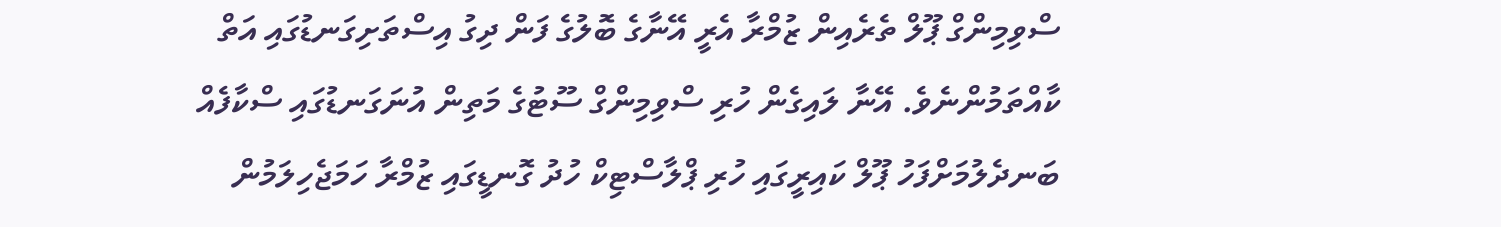ސްވިމިންގް ޕޫލް ތެރެއިން ޒުމްރާ އެރީ އޭނާގެ ބޮލުގެ ފަން ދިގު އިސްތަށިގަނޑުގައި އަތް ކާއްތަމުންނެވެ. އޭނާ ލައިގެން ހުރި ސްވިމިންގް ސޫޓުގެ މަތިން އުނަގަނޑުގައި ސްކާފެއް ބަނދެލުމަށްފަހު ޕޫލް ކައިރީގައި ހުރި ޕްލާސްޓިކް ހުދު ގޮނޑީގައި ޒުމްރާ ހަމަޖެހިލަމުން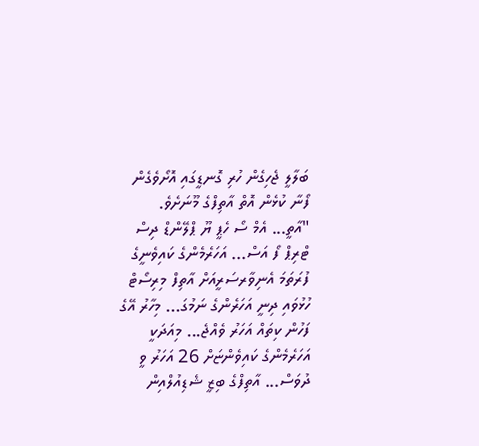ބަލާލީ ޖެހިގެން ހުރި ގޮނޑީގައި އޮށޯވެގެން ފޯނާ ކުޅެން އޮތް އާތިފްގެ މޫނަށެވެ.
"އާތީ... އެމް ސޯ ހެޕީ ޔޫ ޕްލޭންޑް ދިސް ޓްރިޕް ފޯ އަސް... އަހަރެމެންގެ ކައިވެނީގެ ފުރަތަމަ އެނިވާރސަރީއަށް އާތިފް މިރިސޯޓް ހުޅުވައި ދިނީ އަހަރެންގެ ނަމުގަ... މިހާރު އޭގެ ފަހުން ކިތައް އަހަރު ވެއްޖެ... މިއަދަކީ އަހަރެމެންގެ ކައިވެންޏަށް 26 އަހަރު ވީ ދުވަސް... އާތިފްގެ ބިޒީ ޝެޑިއުލްއިން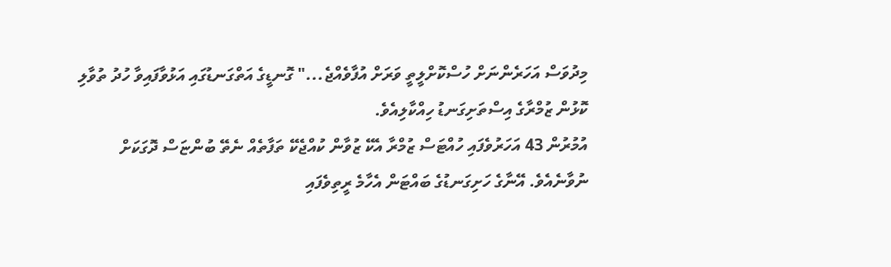މިދުވަސް އަހަރެންނަށް ހުސްކޮށްލީތީ ވަރަށް އުފާވެއްޖެ..." ގޮނޑީގެ އަތްގަނޑުގައި އަޅުވާފައިވާ ހުދު ތުވާލި ކޮޅުން ޒުމްރާގެ އިސްތަށިގަނޑު ހިއްކާލިއެވެ.
އުމުރުން 43 އަހަރުވެފައި ހުއްޓަސް ޒުމްރާ އެކޭ ޒުވާން ކުއްޖެކޭ ތަފާތެއް ނެތޭ ބުންޏަސް ދޮގަކަށް ނުވާނެއެވެ. އޭނާގެ ހަށިގަނޑުގެ ބައްޓަން އެހާމެ ރީތިވެފައި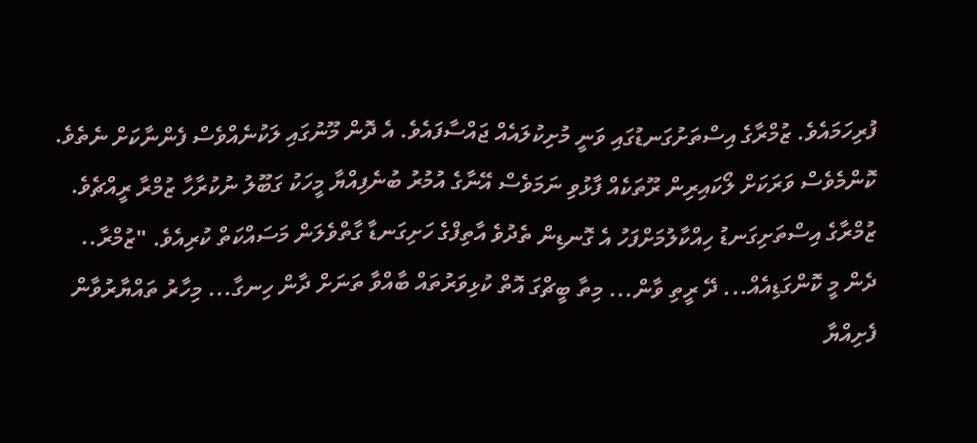ފުރިހަމައެވެ. ޒުމްރާގެ އިސްތަށުގަނޑުގައި ވަނީ މުށިކުލައެއް ޖައްސާފައެވެ. އެ ދޮން މޫނުގައި ލަކުނެއްވެސް ފެންނާކަށް ނެތެވެ. ކޮންމެވެސް ވަރަކަށް ލޯކައިރިން ރޫތަކެއް ފާޅުވި ނަމަވެސް އޭނާގެ އުމުރު ބުނެފިއްޔާ މީހަކު ގަބޫލު ނުކުރާހާ ޒުމްރާ ރީއްޗެވެ.
ޒުމްރާގެ އިސްތަށިގަނޑު ހިއްކާލުމަށްފަހު އެ ގޮނޑިން ތެދުވެ އާތިފްގެ ހަށިގަނޑާ ގާތްވެލަން މަސައްކަތް ކުރިއެވެ. "ޒުމްރާ.. ދެން މީ ކޮންގަޑިއެއް... ދޭ ރީތި ވާން... މިތާ ބީޗްގަ އޮތް ކުޅިވަރުތައް ބާއްވާ ތަނަށް ދާން ހިނގާ... މިހާރު ތައްޔާރުވާން ފެށިއްޔާ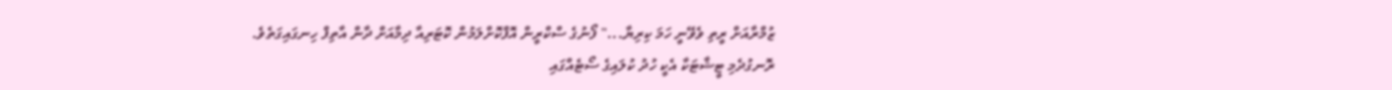ޒުމްރާއަށް ރީތި ވެވޭނީ ހަމަ ކިރިޔާ..." ފޯނުގެ ސްކްރީން އޮފްކޮށްލަމުން ކޮޓަރިއާ ދިމާއަށް ދާން އާތިފް ހިނގައިގަތެވެ.
ރޮނގުދެމި ޓީޝާޓަކާ އެކީ ހުދު ކުލައިގެ ސޯޓެއްގައި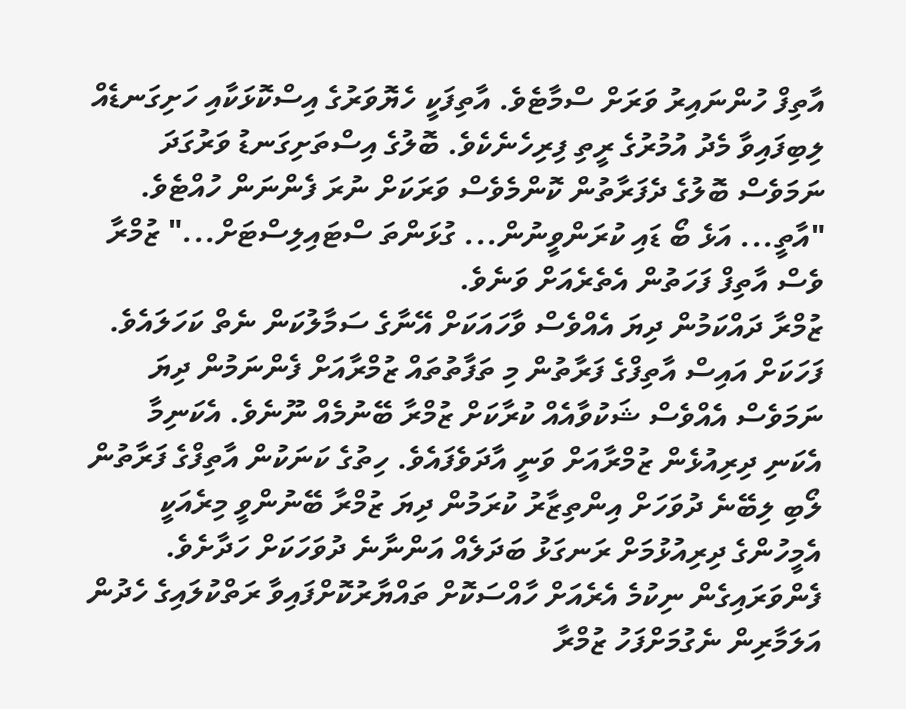އާތިފް ހުންނައިރު ވަރަށް ސްމާޓެވެ. އާތިފަކީ ހެޔޮވަރުގެ އިސްކޮޅަކާއި ހަށިގަނޑެއް ލިބިފައިވާ މެދު އުމުރުގެ ރީތި ފިރިހެނެކެވެ. ބޮލުގެ އިސްތަށިގަނޑު ވަރުގަދަ ނަމަވެސް ބޮލުގެ ދެފަރާތުން ކޮންމެވެސް ވަރަކަށް ނުރަ ފެންނަން ހުއްޓެވެ. "އާތީ... އަޅެ ބޯ ޑައި ކުރަންވީނުން... ގުޅަންތަ ސްޓައިލިސްޓަށް..." ޒުމްރާ ވެސް އާތިފް ފަހަތުން އެތެރެއަށް ވަނެވެ.
ޒުމްރާ ދައްކަމުން ދިޔަ އެއްވެސް ވާހައަކަށް އޭނާގެ ސަމާލުކަން ނެތް ކަހަލައެވެ. ފަހަކަށް އައިސް އާތިފްގެ ފަރާތުން މި ތަފާތުތައް ޒުމްރާއަށް ފެންނަމުން ދިޔަ ނަމަވެސް އެއްވެސް ޝަކުވާއެއް ކުރާކަށް ޒުމްރާ ބޭނުމެއް ނޫނެވެ. އެކަނިމާ އެކަނި ދިރިއުޅެން ޒުމްރާއަށް ވަނީ އާދަވެފައެވެ. ހިތުގެ ކަނަކުން އާތިފްގެ ފަރާތުން ލޯބި ލިބޭނެ ދުވަހަށް އިންތިޒާރު ކުރަމުން ދިޔަ ޒުމްރާ ބޭނުންވީ މިރެއަކީ އެމީހުންގެ ދިރިއުޅުމަށް ރަނގަޅު ބަދަލެއް އަންނާނެ ދުވަހަކަށް ހަދާށެވެ.
ފެންވަރައިގެން ނިކުމެ އެރެއަށް ހާއްސަކޮށް ތައްޔާރުކޮށްފައިވާ ރަތްކުލައިގެ ހެދުން އަލަމާރިން ނެގުމަށްފަހު ޒުމްރާ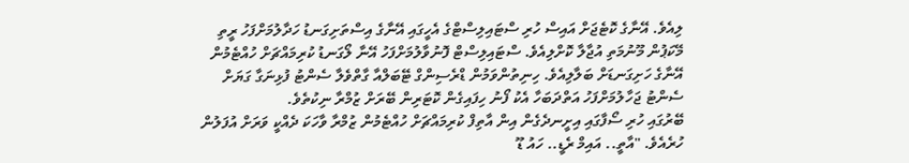ލިއެވެ. އޭނާގެ ކޮޓެޖަށް އައިސް ހުރި ސްޓައިލިސްޓްގެ އެހީގައި އޭނާގެ އިސްތަށިގަނޑު ހަދާލުމަށްފަހު ރީތި މޭކަޕުން މޫނުމަތި އުޖާލާ ކޮށްލިއެވެ. ސްޓައިލިސްޓް ފޮނުވާލުމަށްފަހު އޭނާ ލޯގަނޑު ކުރިމައްޗަށް ހުއްޓެމުން އޭނާގެ ހަށިގަނޑަށް ބަލާލިއެވެ. ހިނިތުންވަމުން ޑްރެސިންގް ޓޭބަލްއާ ގާތްވެލާ ސެންޓު ފުޅިނަގާ ގަޔަށް ސެންޓު ޖަހާލުމަށްފަހު އަތްދަބަހާ އެކު ފޯނު ހިފައިގެން ކޮޓަރިން ބޭރަށް ޒުމްރާ ނިކުތެވެ.
ބޭރުގައި ހުރި ސޯފާގައި އިށީނދެގެން އިން އާތިފް ކުރިމައްޗަށް ހުއްޓެމުން ޒުމްރާ ވާހަކަ ދެއްކީ ވަރަށް އުފަލުން ހުރެއެވެ. "އާތީ.. އައިމް ރެޑީ.. ހައު ޑޫ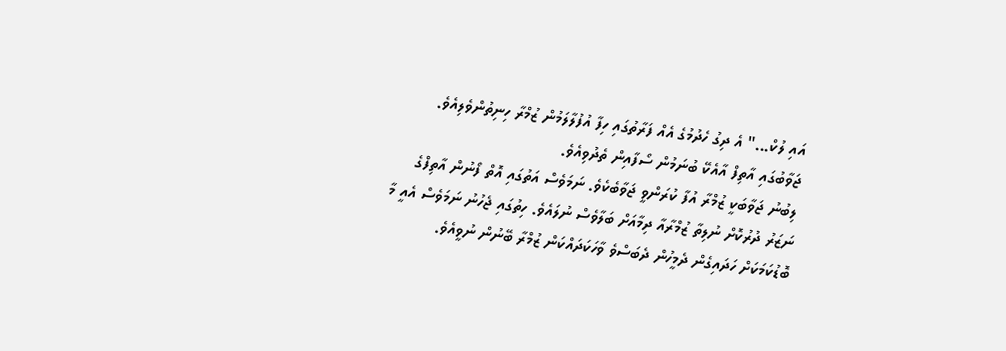އައި ލުކް..." އެ ދިގު ހެދުމުގެ އެއް ފަރާތުގައި ހިފާ އުފުލާލަމުން ޒުމްރާ ހިނިތުންވެލިއެވެ. ޖަވާބުގައި އާތިފް އާއެކޭ ބުނަމުން ސޯފާއިން ތެދުވިއެވެ.
ލިބުނު ޖަވާބަކީ ޒުމްރާ އުފާ ކުރަންވީ ޖަވާބެކެވެ. ނަމަވެސް އަތުގައި އޮތް ފޯނުން އާތިފްގެ ނަޒަރު ދުރުކޮށް ނުލިތާ ޒުމްރާއާ ދިމާއަށް ބަލާވެސް ނުލައެވެ. ހިތުގައި ޖެހުނު ނަމަވެސް އެއީ މާ ބޮޑުކަމަކަށް ހަދައިގެން ދެމީހުން ދެބަސްވެ ވާހަކަދައްކަން ޒުމްރާ ބޭނުން ނުވީއެވެ.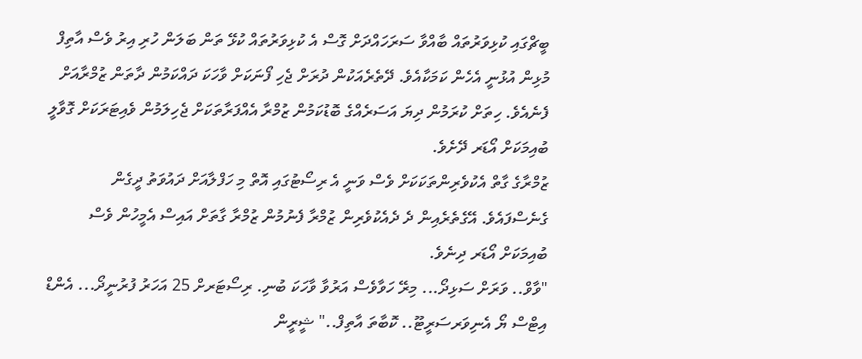ބީޗްގައި ކުޅިވަރުތައް ބާއްވާ ސަރަހައްދަށް ގޮސް އެ ކުޅިވަރުތައް ކުޅޭ ތަން ބަލަން ހުރި އިރު ވެސް އާތިފް މުޅިން އުޅުނީ އެހެން ކަމަކާއެވެ. ދޭތެރެއަކުން ދުރަށް ޖެހި ފޯނަކަށް ވާހަކަ ދައްކަމުން ދާތަން ޒުމްރާއަށް ފެނެއެވެ. ހިތަށް ކުރަމުން ދިޔަ އަސަރެއްގެ ބޮޑުކަމުން ޒުމްރާ އެއްފަރާތަކަށް ޖެހިލަމުން ވެއިޓަރަކަށް ގޮވާލީ ބުއިމަކަށް އޯޑަރ ދޭށެވެ.
ޒުމްރާގެ ގާތް އެކުވެރިންތަކަކަށް ވެސް ވަނީ އެ ރިސޯޓުގައި އޮތް މި ހަފްލާއަށް ދައުވަތު ދީގެން ގެނެސްފައެވެ. އޭގެތެރެއިން ދެ ދެއެކުވެރިން ޒުމްރާ ފެނުމުން ޒުމްރާ ގާތަށް އައިސް އެމީހުން ވެސް ބުއިމަކަށް އޯޑަރ ދިނެވެ.
"ވާވް.. ވަރަށް ސަޅިދޯ... މިރޭ ހަވާވެސް އަރުވާ ވާހަކަ ބުނި. ރިސޯޓަރށް 25 އަހަރު ފުރުނީދޯ... އެންޑް އިޓްސް ޔޯ އެނިވަރސަރީޓޫ.. ކޮބާތަ އާތިފް.." ޝީރީން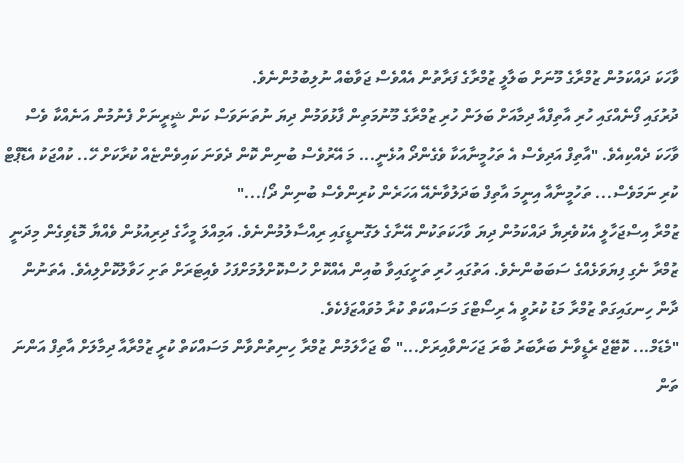ވާހަކަ ދައްކަމުން ޒުމްރާގެ މޫނަށް ބަލާލީ ޒުމްރާގެ ފަރާތުން އެއްވެސް ޖަވާބެއް ނުލިބުމުންނެވެ.
ދުރުގައި ފޯނެއްގައި ހުރި އާތިފްއާ ދިމާއަށް ބަލަން ހުރި ޒުމްރާގެ މޫނުމަތިން ފާޅުވަމުން ދިޔަ ނުތަނަވަސް ކަން ޝީރީނަށް ފެނުމުން އަނެއްކާ ވެސް ވާހަކަ ދެއްކިއެވެ. "އާތިފް އަދިވެސް އެ ތަހުމީނާއަކާ ވެގެންދޯ އުޅެނީ... މަ އޭރުވެސް ބުނިން ކޮން ދެވަނަ ކައިވެންޏެއް ކުރާކަށް ހޭ.. ކުއްޖަކު އެޑޮޕްޓް ކުރި ނަމަވެސް... ތަހުމީނާއާ އިނީމަ އާތިފް ބަދަލުވާނެއޭ އަހަރެން ކުރިންވެސް ބުނިން ދޯ!..."
ޒުމްރާ އިސްޖަހާލީ އެކުވެރިޔާ ދައްކަމުން ދިޔަ ވާހަކަތަކުން އޭނާގެ ލަގޮނޑީގައި ރިއްސާލުމުންނެވެ. އަމިއްލަ މީހާގެ ދިރިއުޅުން ވެއްޔާ މޮޑެވިގެން މިދަނީ ޒުމްރާ ނެގި ފިޔަވަޅެއްގެ ސަބަބުންނެވެ. އަތުގައި ހުރި ތަށީގައިވާ ބުއިން އެއްކޮށް ހުސްކޮށްލުމަށްފަހު ވެއިޓަރަށް ތަށި ހަވާލުކޮށްލިއެވެ. އެތަނުން ދާން ހިނގައިގަތް ޒުމްރާ މަޑު ކުރުވީ އެ ރިސޯޓްގަ މަސައްކަތް ކުރާ މުވައްޒަފެކެވެ.
"މެޑަމް... ކޮޓޭޖް ރެޑީވާނެ ބަރާބަރު ބާރަ ޖަހަންވާއިރަށް..." ބޯ ޖަހާލަމުން ޒުމްރާ ހިނިތުންވާން މަސައްކަތް ކުރީ ޒުމްރާއާ ދިމާލަށް އާތިފް އަންނަ ތަން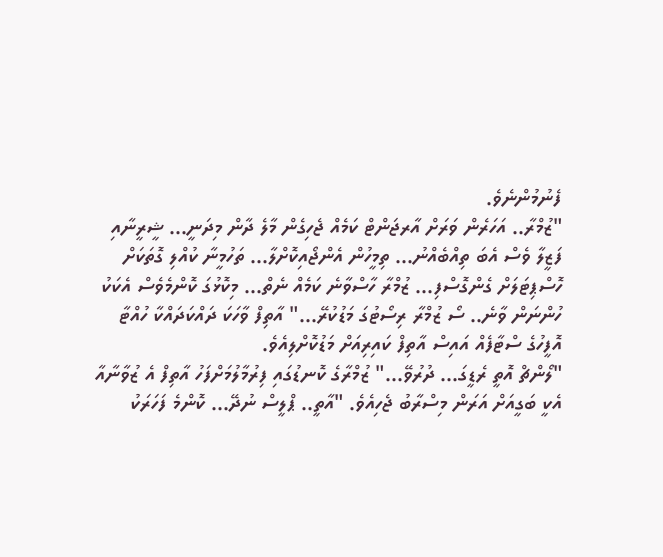ފެނުމުންނެވެ.
"ޒުމްރާ.. އަހަރެން ވަރަށް އާރޖަންޓް ކަމެއް ޖެހިގެން މާލެ ދާން މިދަނީ... ޝީރީނާއި ފަޒީލާ ވެސް އެބަ ތިއްބެއްނު... ތިމީހުން އެންޖޯއިކޮށްލާ... ތަހުމީނާ ކުއްލި ގޮތަކަށް ހޮސްޕިޓަލަށް ގެންގޮސްފި... ޒުމްރާ ހާސްވާނެ ކަމެއް ނެތް... މިކޮޅުގަ ކޮންމެވެސް އެކަކު ހުންނަން ވާނެ.. ސޯ ޒުމްރާ ރިސޯޓުގަ މަޑުކުރޭ..." އާތިފް ވާހަކަ ދައްކަދައްކާ ހުއްޓާ އޮފީހުގެ ސްޓާފެއް އައިސް އާތިފް ކައިރިއަށް މަޑުކޮށްލިއެވެ.
"ލޯންޗް އޮތީ ރެޑީގަ... ދުރުވޭ..." ޒުމްރާގެ ކޮނޑުގައި ފިރުމާލުމަށްފަހު އާތިފް އެ ޒުވާނާއާ އެކީ ބަގީއަށް އަރަން މިސްރާބު ޖެހިއެވެ. "އާތީ.. ޕްލީސް ނުދޭ... ކޮންމެ ފަހަރަކު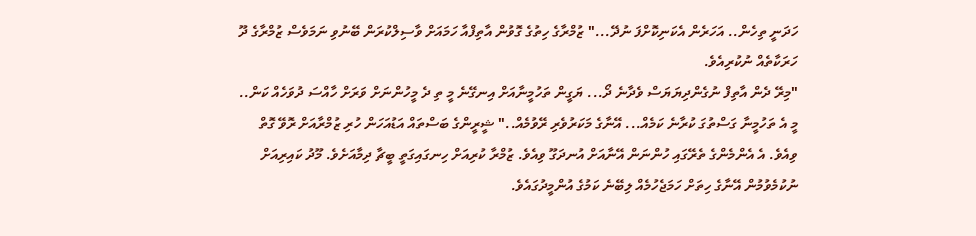ހަދަނީ ތިހެން.. އަހަރެން އެކަނިކޮށްފަ ނުދޭ..." ޒުމްރާގެ ހިތުގެ ގޮވުން އާތިފްއާ ހަމައަށް ވާސިލްކުރަން ބޭނުވި ނަމަވެސް ޒުމްރާގެ ދޫ ހަރަކާތެއް ނުކުރިއެވެ.
"މިރޭ ދެން އާތިފް ނުގެންދިޔަޔަސް ވެދާނެ ދޯ... ޔަގީން ތަހުމީނާއަށް އިނގޭނެ މީ ތި ދެ މީހުންނަށް ވަރަށް ހާއްސަ ދުވަހެއް ކަން.. މީ އެ ތަހުމީނާ ގަސްތުގަ ކުރާނެ ކަމެއް... އޭނާގެ މަކަރުވެރި ރޭވުމެއް.." ޝީރީންގެ ބަސްތައް އަޑުއަހަން ހުރި ޒުމްރާއަށް ރޮވޭ ގޮތް ވިއެވެ. އެ އެންމެންގެ ތެރޭގައި ހުންނަން އޭނާއަށް އުނދަގޫ ވިއެވެ. ޒުމްރާ ކުރިއަށް ހިނގައިގަތީ ބީޗާ ދިމާއަށެވެ. މޫދު ކައިރިއަށް ނުކުމެވުމުން އޭނާގެ ހިތަށް ހަމަޖެހުމެއް ލިބޭނެ ކަމުގެ އުންމީދުގައެވެ.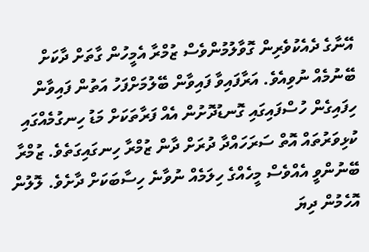އޭނާގެ ދެއެކުވެރިން ގޮވާލުމުންވެސް ޒުމްރާ އެމީހުން ގާތަށް ދާކަށް ބޭނުމެއް ނުވިއެވެ. އަރާފައިވާ ފައިވާން ބޭލުމަށްފަހު އަތުން ފައިވާން ހިފައިގެން ހުސްފައިގައި ގޮނޑުދޮށުން އެއް ފަރާތަކަށް މަޑު ހިނގުމެއްގައި ކުޅިވަރުތައް އޮތް ސަރަހައްދާ ދުރަށް ދާން ޒުމްރާ ހިނގައިގަތެވެ. ޒުމްރާ ބޭނުންވީ އެއްވެސް މީހެއްގެ ހިލަމެއް ނުވާނެ ހިސާބަކަށް ދާށެވެ. ލޮލުން އޮހެމުން ދިޔަ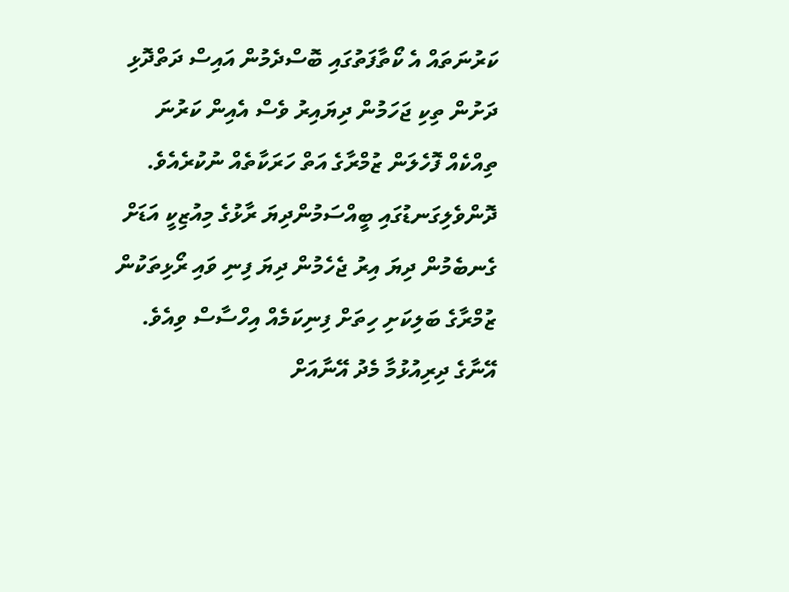ކަރުނަތައް އެ ކޯތާފަތުގައި ބޮސްދެމުން އައިސް ދަތްދޮޅި ދަށުން ތިކި ޖަހަމުން ދިޔައިރު ވެސް އެއިން ކަރުނަ ތިއްކެއް ފޮހެލަން ޒުމްރާގެ އަތް ހަރަކާތެއް ނުކުރެއެވެ.
ދޮންވެލިގަނޑުގައި ބީއްސަމުންދިޔަ ރާޅުގެ މިއުޒިކީ އަޑަށް ގެނބެމުން ދިޔަ އިރު ޖެހެމުން ދިޔަ ފިނި ވައި ރޯޅިތަކުން ޒުމްރާގެ ބަލިކަށި ހިތަށް ފިނިކަމެއް އިހްސާސް ވިއެވެ. އޭނާގެ ދިރިއުޅުމާ މެދު އޭނާއަށް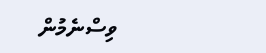ވިސްނެމުން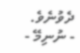ދެވުނެވެ.
- ނުނިމޭ -